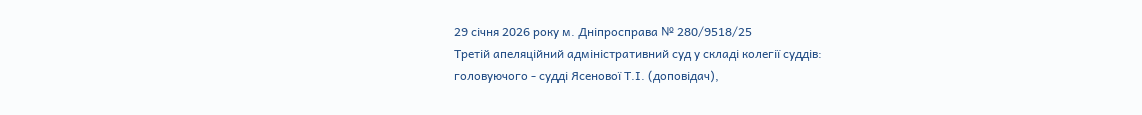29 січня 2026 року м. Дніпросправа № 280/9518/25
Третій апеляційний адміністративний суд у складі колегії суддів:
головуючого - судді Ясенової Т.І. (доповідач),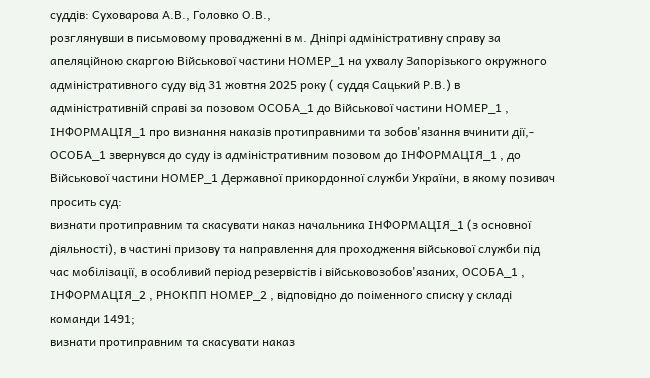суддів: Суховарова А.В., Головко О.В.,
розглянувши в письмовому провадженні в м. Дніпрі адміністративну справу за апеляційною скаргою Військової частини НОМЕР_1 на ухвалу Запорізького окружного адміністративного суду від 31 жовтня 2025 року ( суддя Сацький Р.В.) в адміністративній справі за позовом ОСОБА_1 до Військової частини НОМЕР_1 , ІНФОРМАЦІЯ_1 про визнання наказів протиправними та зобов'язання вчинити дії,-
ОСОБА_1 звернувся до суду із адміністративним позовом до ІНФОРМАЦІЯ_1 , до Військової частини НОМЕР_1 Державної прикордонної служби України, в якому позивач просить суд:
визнати протиправним та скасувати наказ начальника ІНФОРМАЦІЯ_1 (з основної діяльності), в частині призову та направлення для проходження військової служби під час мобілізації, в особливий період резервістів і військовозобов'язаних, ОСОБА_1 , ІНФОРМАЦІЯ_2 , РНОКПП НОМЕР_2 , відповідно до поіменного списку у складі команди 1491;
визнати протиправним та скасувати наказ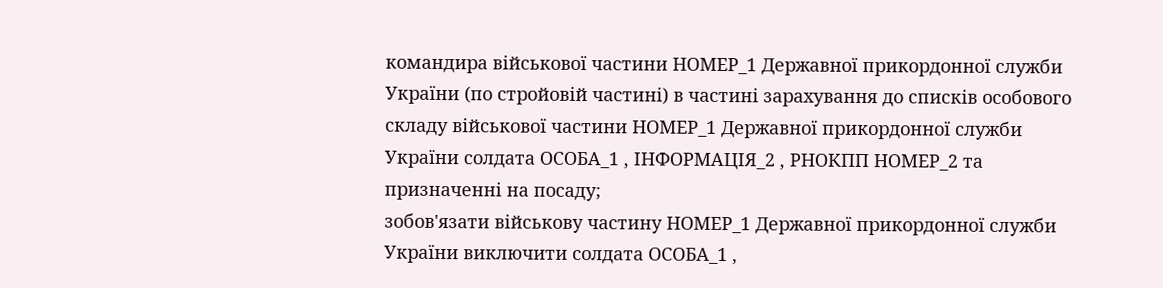командира військової частини НОМЕР_1 Державної прикордонної служби України (по стройовій частині) в частині зарахування до списків особового складу військової частини НОМЕР_1 Державної прикордонної служби України солдата ОСОБА_1 , ІНФОРМАЦІЯ_2 , РНОКПП НОМЕР_2 та призначенні на посаду;
зобов'язати військову частину НОМЕР_1 Державної прикордонної служби України виключити солдата ОСОБА_1 ,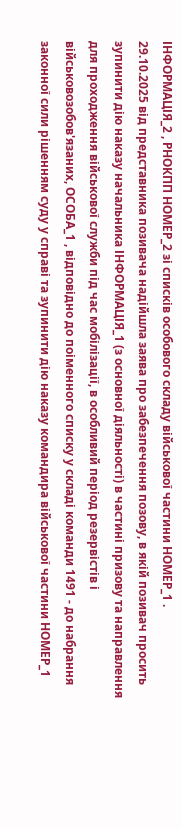ІНФОРМАЦІЯ_2 , РНОКПП НОМЕР_2 зі списків особового складу військової частини НОМЕР_1 .
29.10.2025 від представника позивача надійшла заява про забезпечення позову, в якій позивач просить зупинити дію наказу начальника ІНФОРМАЦІЯ_1 (з основної діяльності) в частині призову та направлення для проходження військової служби під час мобілізації, в особливий період резервістів і військовозобов'язаних, ОСОБА_1 , відповідно до поіменного списку у складі команди 1491 - до набрання законної сили рішенням суду у справі та зупинити дію наказу командира військової частини НОМЕР_1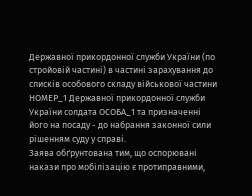Державної прикордонної служби України (по стройовій частині) в частині зарахування до списків особового складу військової частини НОМЕР_1 Державної прикордонної служби України солдата ОСОБА_1 та призначенні його на посаду - до набрання законної сили рішенням суду у справі.
Заява обґрунтована тим, що оспорювані накази про мобілізацію є протиправними,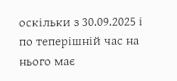оскільки з 30.09.2025 і по теперішній час на нього має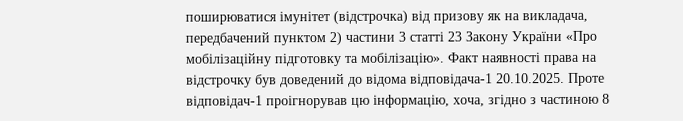поширюватися імунітет (відстрочка) від призову як на викладача, передбачений пунктом 2) частини 3 статті 23 Закону України «Про мобілізаційну підготовку та мобілізацію». Факт наявності права на відстрочку був доведений до відома відповідача-1 20.10.2025. Проте відповідач-1 проігнорував цю інформацію, хоча, згідно з частиною 8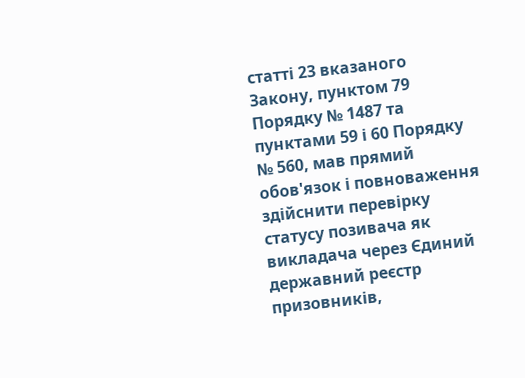статті 23 вказаного Закону, пунктом 79 Порядку № 1487 та пунктами 59 і 60 Порядку № 560, мав прямий обов'язок і повноваження здійснити перевірку статусу позивача як викладача через Єдиний державний реєстр призовників,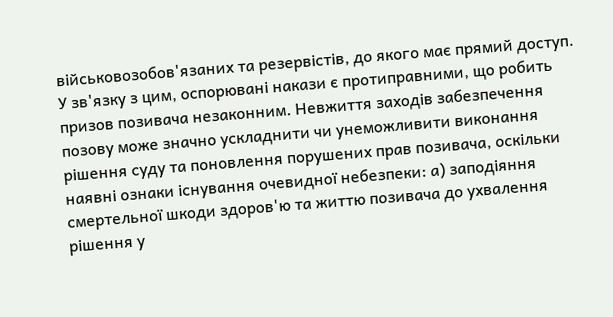військовозобов'язаних та резервістів, до якого має прямий доступ. У зв'язку з цим, оспорювані накази є протиправними, що робить призов позивача незаконним. Невжиття заходів забезпечення позову може значно ускладнити чи унеможливити виконання рішення суду та поновлення порушених прав позивача, оскільки наявні ознаки існування очевидної небезпеки: а) заподіяння смертельної шкоди здоров'ю та життю позивача до ухвалення рішення у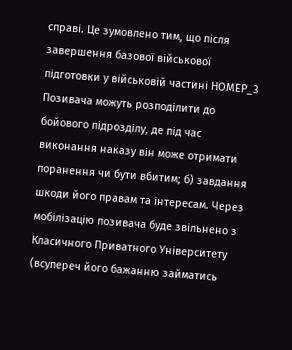справі. Це зумовлено тим, що після завершення базової військової підготовки у військовій частині НОМЕР_3 Позивача можуть розподілити до бойового підрозділу, де під час виконання наказу він може отримати поранення чи бути вбитим; б) завдання шкоди його правам та інтересам. Через мобілізацію позивача буде звільнено з Класичного Приватного Університету (всупереч його бажанню займатись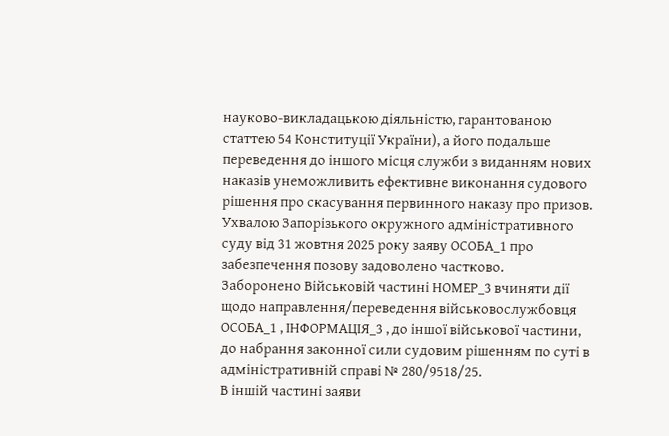науково-викладацькою діяльністю, гарантованою статтею 54 Конституції України), а його подальше переведення до іншого місця служби з виданням нових наказів унеможливить ефективне виконання судового рішення про скасування первинного наказу про призов.
Ухвалою Запорізького окружного адміністративного суду від 31 жовтня 2025 року заяву ОСОБА_1 про забезпечення позову задоволено частково.
Заборонено Військовій частині НОМЕР_3 вчиняти дії щодо направлення/переведення військовослужбовця ОСОБА_1 , ІНФОРМАЦІЯ_3 , до іншої військової частини, до набрання законної сили судовим рішенням по суті в адміністративній справі № 280/9518/25.
В іншій частині заяви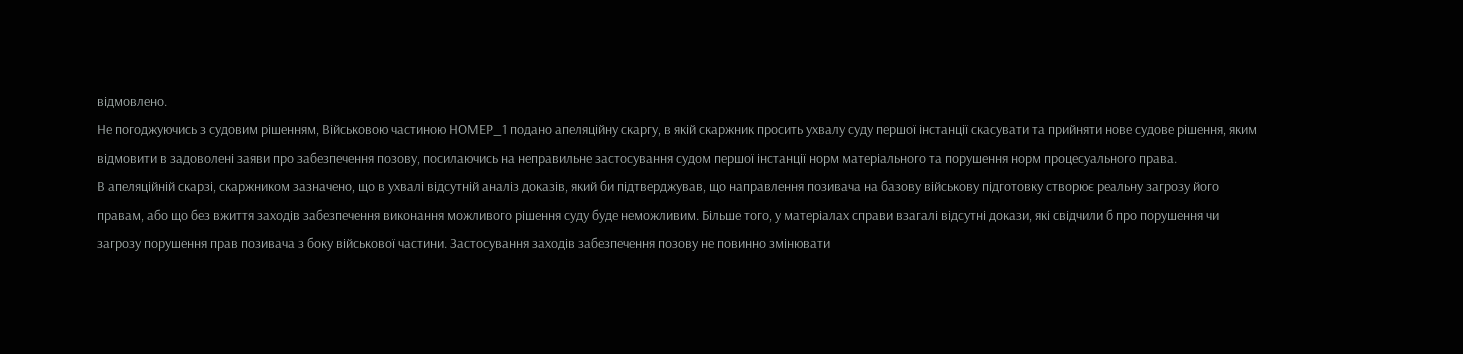відмовлено.
Не погоджуючись з судовим рішенням, Військовою частиною НОМЕР_1 подано апеляційну скаргу, в якій скаржник просить ухвалу суду першої інстанції скасувати та прийняти нове судове рішення, яким відмовити в задоволені заяви про забезпечення позову, посилаючись на неправильне застосування судом першої інстанції норм матеріального та порушення норм процесуального права.
В апеляційній скарзі, скаржником зазначено, що в ухвалі відсутній аналіз доказів, який би підтверджував, що направлення позивача на базову військову підготовку створює реальну загрозу його правам, або що без вжиття заходів забезпечення виконання можливого рішення суду буде неможливим. Більше того, у матеріалах справи взагалі відсутні докази, які свідчили б про порушення чи загрозу порушення прав позивача з боку військової частини. Застосування заходів забезпечення позову не повинно змінювати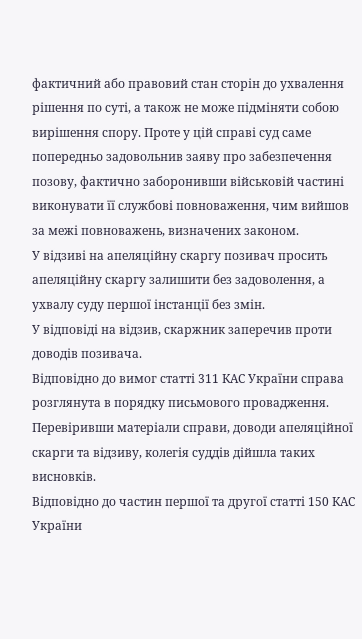фактичний або правовий стан сторін до ухвалення рішення по суті, а також не може підміняти собою вирішення спору. Проте у цій справі суд саме попередньо задовольнив заяву про забезпечення позову, фактично заборонивши військовій частині виконувати її службові повноваження, чим вийшов за межі повноважень, визначених законом.
У відзиві на апеляційну скаргу позивач просить апеляційну скаргу залишити без задоволення, а ухвалу суду першої інстанції без змін.
У відповіді на відзив, скаржник заперечив проти доводів позивача.
Відповідно до вимог статті 311 КАС України справа розглянута в порядку письмового провадження.
Перевіривши матеріали справи, доводи апеляційної скарги та відзиву, колегія суддів дійшла таких висновків.
Відповідно до частин першої та другої статті 150 КАС України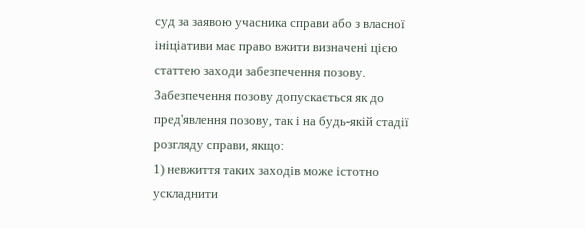суд за заявою учасника справи або з власної ініціативи має право вжити визначені цією статтею заходи забезпечення позову.
Забезпечення позову допускається як до пред'явлення позову, так і на будь-якій стадії розгляду справи, якщо:
1) невжиття таких заходів може істотно ускладнити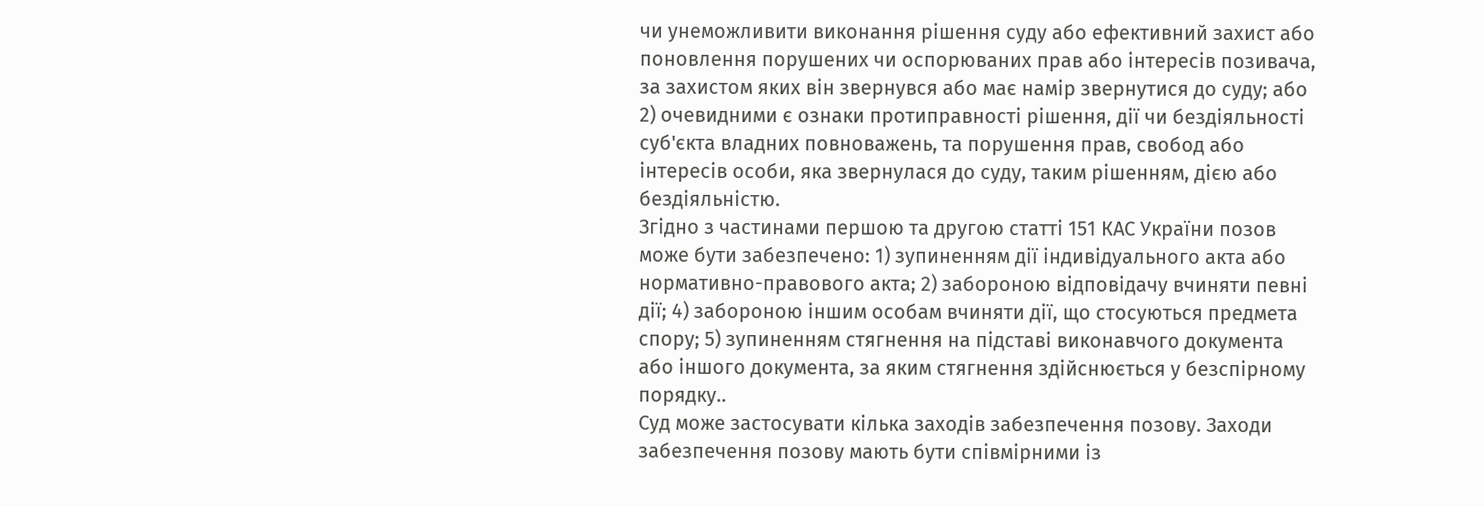чи унеможливити виконання рішення суду або ефективний захист або поновлення порушених чи оспорюваних прав або інтересів позивача, за захистом яких він звернувся або має намір звернутися до суду; або
2) очевидними є ознаки протиправності рішення, дії чи бездіяльності суб'єкта владних повноважень, та порушення прав, свобод або інтересів особи, яка звернулася до суду, таким рішенням, дією або бездіяльністю.
Згідно з частинами першою та другою статті 151 КАС України позов може бути забезпечено: 1) зупиненням дії індивідуального акта або нормативно-правового акта; 2) забороною відповідачу вчиняти певні дії; 4) забороною іншим особам вчиняти дії, що стосуються предмета спору; 5) зупиненням стягнення на підставі виконавчого документа або іншого документа, за яким стягнення здійснюється у безспірному порядку..
Суд може застосувати кілька заходів забезпечення позову. Заходи забезпечення позову мають бути співмірними із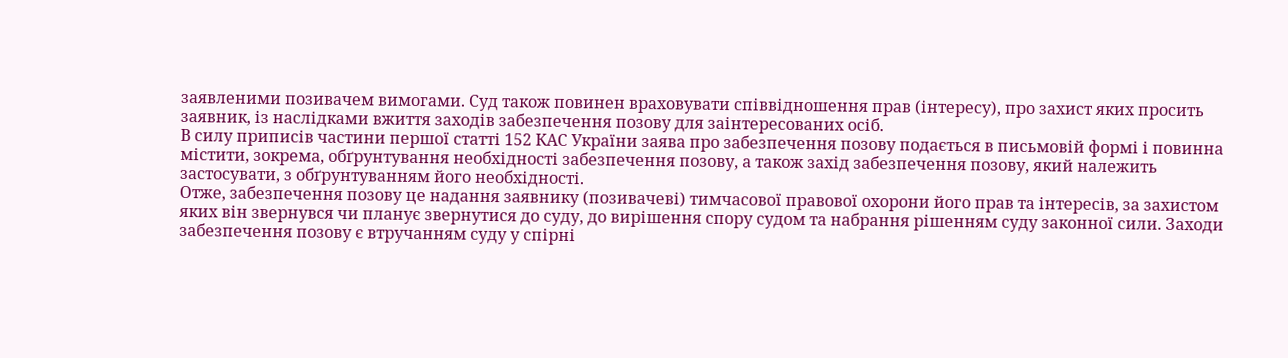заявленими позивачем вимогами. Суд також повинен враховувати співвідношення прав (інтересу), про захист яких просить заявник, із наслідками вжиття заходів забезпечення позову для заінтересованих осіб.
В силу приписів частини першої статті 152 КАС України заява про забезпечення позову подається в письмовій формі і повинна містити, зокрема, обґрунтування необхідності забезпечення позову, а також захід забезпечення позову, який належить застосувати, з обґрунтуванням його необхідності.
Отже, забезпечення позову це надання заявнику (позивачеві) тимчасової правової охорони його прав та інтересів, за захистом яких він звернувся чи планує звернутися до суду, до вирішення спору судом та набрання рішенням суду законної сили. Заходи забезпечення позову є втручанням суду у спірні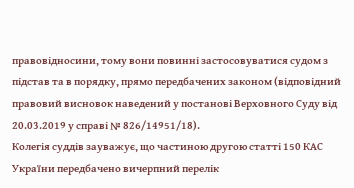правовідносини, тому вони повинні застосовуватися судом з підстав та в порядку, прямо передбачених законом (відповідний правовий висновок наведений у постанові Верховного Суду від 20.03.2019 у справі № 826/14951/18).
Колегія суддів зауважує, що частиною другою статті 150 КАС України передбачено вичерпний перелік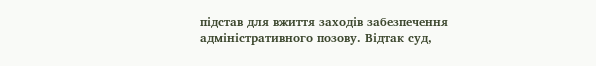підстав для вжиття заходів забезпечення адміністративного позову. Відтак суд,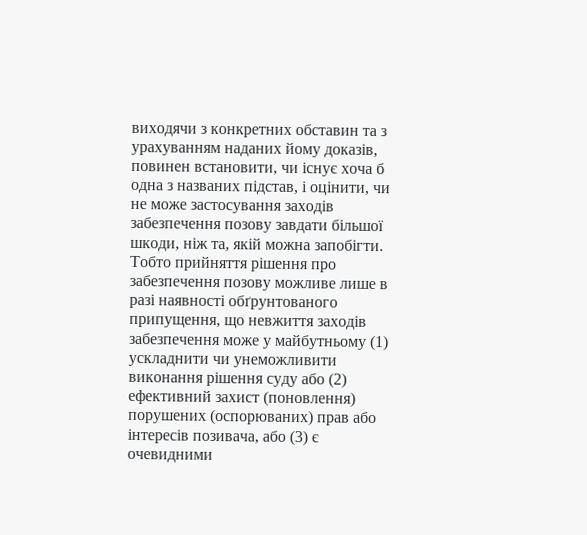виходячи з конкретних обставин та з урахуванням наданих йому доказів, повинен встановити, чи існує хоча б одна з названих підстав, і оцінити, чи не може застосування заходів забезпечення позову завдати більшої шкоди, ніж та, якій можна запобігти.
Тобто прийняття рішення про забезпечення позову можливе лише в разі наявності обґрунтованого припущення, що невжиття заходів забезпечення може у майбутньому (1) ускладнити чи унеможливити виконання рішення суду або (2) ефективний захист (поновлення) порушених (оспорюваних) прав або інтересів позивача, або (3) є очевидними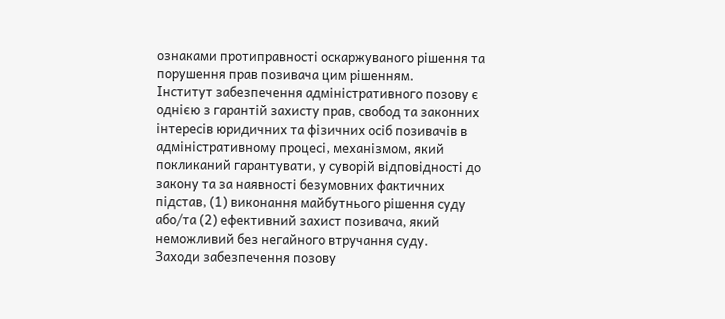ознаками протиправності оскаржуваного рішення та порушення прав позивача цим рішенням.
Інститут забезпечення адміністративного позову є однією з гарантій захисту прав, свобод та законних інтересів юридичних та фізичних осіб позивачів в адміністративному процесі, механізмом, який покликаний гарантувати, у суворій відповідності до закону та за наявності безумовних фактичних підстав, (1) виконання майбутнього рішення суду або/та (2) ефективний захист позивача, який неможливий без негайного втручання суду.
Заходи забезпечення позову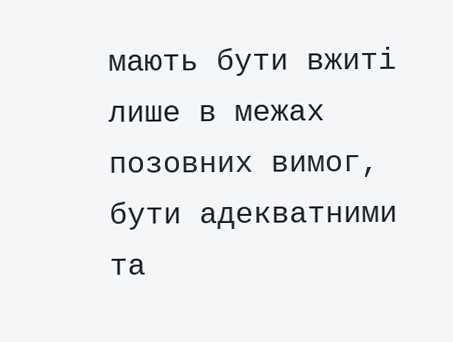мають бути вжиті лише в межах позовних вимог, бути адекватними та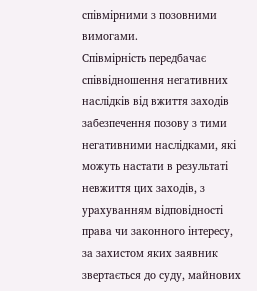співмірними з позовними вимогами.
Співмірність передбачає співвідношення негативних наслідків від вжиття заходів забезпечення позову з тими негативними наслідками, які можуть настати в результаті невжиття цих заходів, з урахуванням відповідності права чи законного інтересу, за захистом яких заявник звертається до суду, майнових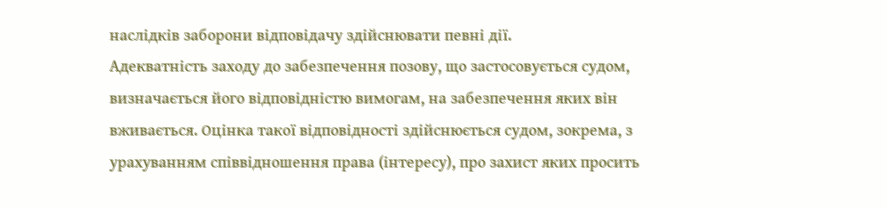наслідків заборони відповідачу здійснювати певні дії.
Адекватність заходу до забезпечення позову, що застосовується судом, визначається його відповідністю вимогам, на забезпечення яких він вживається. Оцінка такої відповідності здійснюється судом, зокрема, з урахуванням співвідношення права (інтересу), про захист яких просить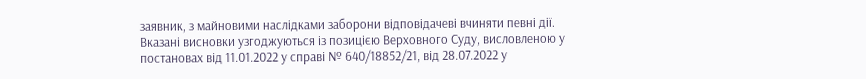заявник, з майновими наслідками заборони відповідачеві вчиняти певні дії.
Вказані висновки узгоджуються із позицією Верховного Суду, висловленою у постановах від 11.01.2022 у справі № 640/18852/21, від 28.07.2022 у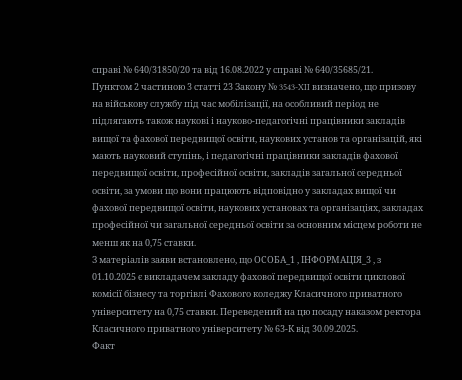справі № 640/31850/20 та від 16.08.2022 у справі № 640/35685/21.
Пунктом 2 частиною 3 статті 23 Закону № 3543-XII визначено, що призову на військову службу під час мобілізації, на особливий період не підлягають також наукові і науково-педагогічні працівники закладів вищої та фахової передвищої освіти, наукових установ та організацій, які мають науковий ступінь, і педагогічні працівники закладів фахової передвищої освіти, професійної освіти, закладів загальної середньої освіти, за умови що вони працюють відповідно у закладах вищої чи фахової передвищої освіти, наукових установах та організаціях, закладах професійної чи загальної середньої освіти за основним місцем роботи не менш як на 0,75 ставки.
З матеріалів заяви встановлено, що ОСОБА_1 , ІНФОРМАЦІЯ_3 , з 01.10.2025 є викладачем закладу фахової передвищої освіти циклової комісії бізнесу та торгівлі Фахового коледжу Класичного приватного університету на 0,75 ставки. Переведений на цю посаду наказом ректора Класичного приватного університету № 63-К від 30.09.2025.
Факт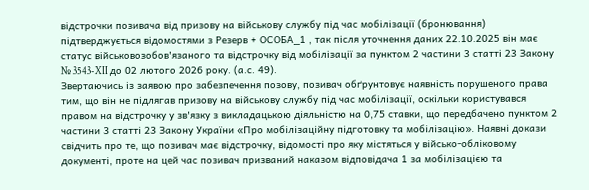відстрочки позивача від призову на військову службу під час мобілізації (бронювання) підтверджується відомостями з Резерв + ОСОБА_1 , так після уточнення даних 22.10.2025 він має статус військовозобов'язаного та відстрочку від мобілізації за пунктом 2 частини 3 статті 23 Закону № 3543-XII до 02 лютого 2026 року. (а.с. 49).
Звертаючись із заявою про забезпечення позову, позивач обґрунтовує наявність порушеного права тим, що він не підлягав призову на військову службу під час мобілізації, оскільки користувався правом на відстрочку у зв'язку з викладацькою діяльністю на 0,75 ставки, що передбачено пунктом 2 частини 3 статті 23 Закону України «Про мобілізаційну підготовку та мобілізацію». Наявні докази свідчить про те, що позивач має відстрочку, відомості про яку містяться у військо-обліковому документі, проте на цей час позивач призваний наказом відповідача 1 за мобілізацією та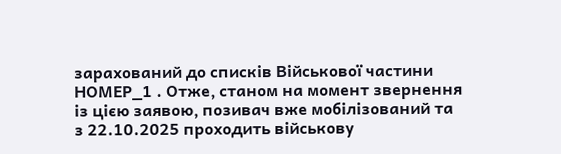зарахований до списків Військової частини НОМЕР_1 . Отже, станом на момент звернення із цією заявою, позивач вже мобілізований та з 22.10.2025 проходить військову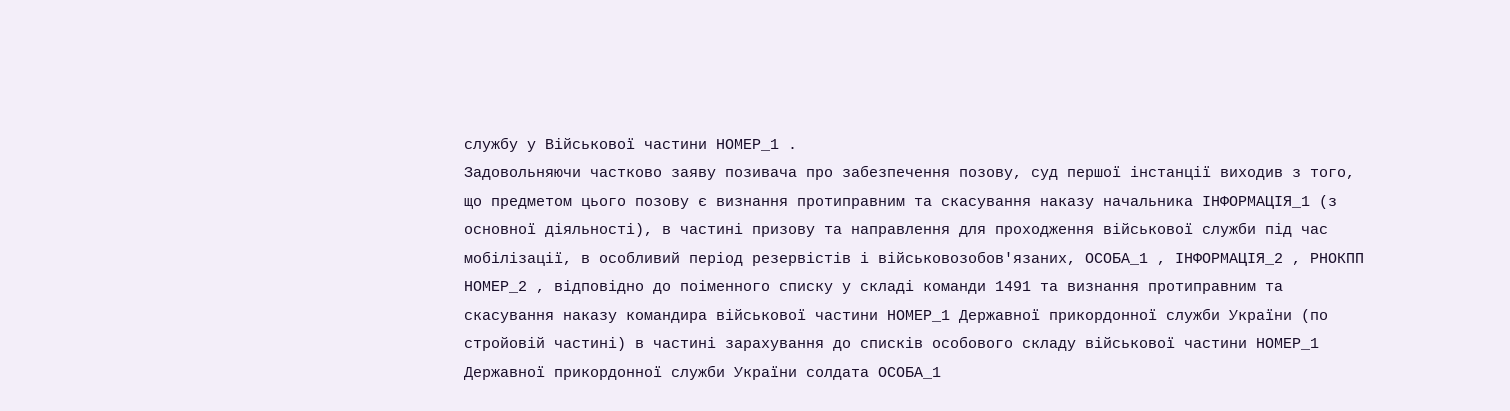службу у Військової частини НОМЕР_1 .
Задовольняючи частково заяву позивача про забезпечення позову, суд першої інстанції виходив з того, що предметом цього позову є визнання протиправним та скасування наказу начальника ІНФОРМАЦІЯ_1 (з основної діяльності), в частині призову та направлення для проходження військової служби під час мобілізації, в особливий період резервістів і військовозобов'язаних, ОСОБА_1 , ІНФОРМАЦІЯ_2 , РНОКПП НОМЕР_2 , відповідно до поіменного списку у складі команди 1491 та визнання протиправним та скасування наказу командира військової частини НОМЕР_1 Державної прикордонної служби України (по стройовій частині) в частині зарахування до списків особового складу військової частини НОМЕР_1 Державної прикордонної служби України солдата ОСОБА_1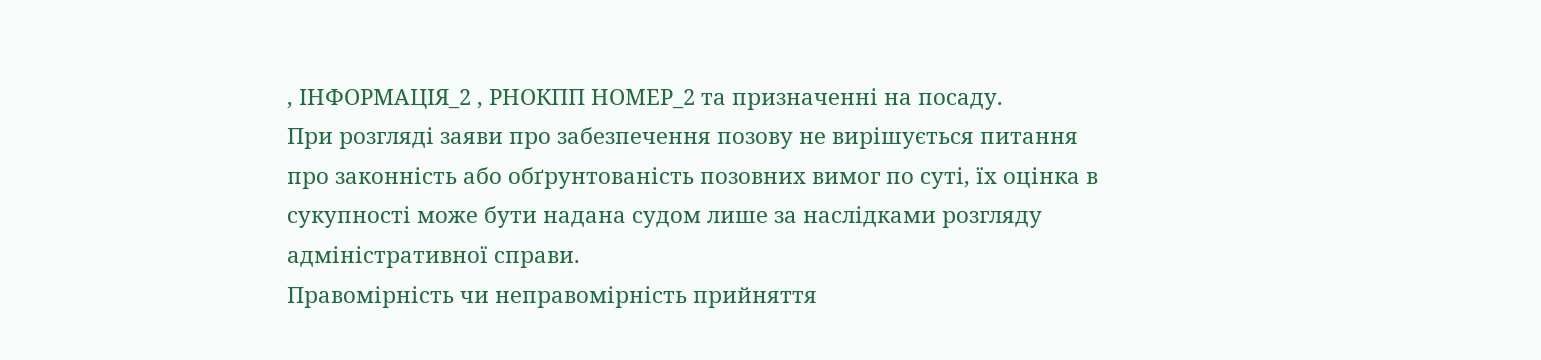, ІНФОРМАЦІЯ_2 , РНОКПП НОМЕР_2 та призначенні на посаду.
При розгляді заяви про забезпечення позову не вирішується питання про законність або обґрунтованість позовних вимог по суті, їх оцінка в сукупності може бути надана судом лише за наслідками розгляду адміністративної справи.
Правомірність чи неправомірність прийняття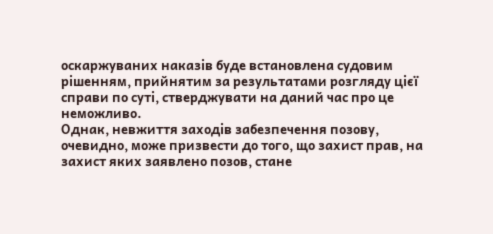оскаржуваних наказів буде встановлена судовим рішенням, прийнятим за результатами розгляду цієї справи по суті, стверджувати на даний час про це неможливо.
Однак, невжиття заходів забезпечення позову, очевидно, може призвести до того, що захист прав, на захист яких заявлено позов, стане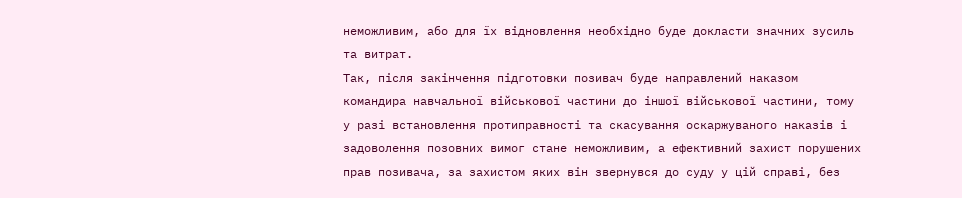неможливим, або для їх відновлення необхідно буде докласти значних зусиль та витрат.
Так, після закінчення підготовки позивач буде направлений наказом командира навчальної військової частини до іншої військової частини, тому у разі встановлення протиправності та скасування оскаржуваного наказів і задоволення позовних вимог стане неможливим, а ефективний захист порушених прав позивача, за захистом яких він звернувся до суду у цій справі, без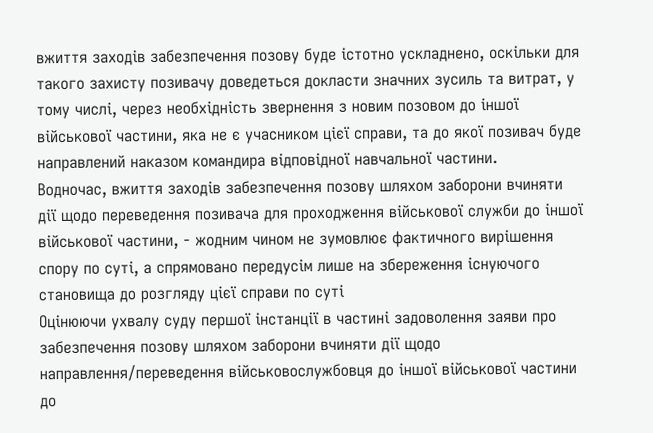вжиття заходів забезпечення позову буде істотно ускладнено, оскільки для такого захисту позивачу доведеться докласти значних зусиль та витрат, у тому числі, через необхідність звернення з новим позовом до іншої військової частини, яка не є учасником цієї справи, та до якої позивач буде направлений наказом командира відповідної навчальної частини.
Водночас, вжиття заходів забезпечення позову шляхом заборони вчиняти дії щодо переведення позивача для проходження військової служби до іншої військової частини, - жодним чином не зумовлює фактичного вирішення спору по суті, а спрямовано передусім лише на збереження існуючого становища до розгляду цієї справи по суті
Оцінюючи ухвалу суду першої інстанції в частині задоволення заяви про забезпечення позову шляхом заборони вчиняти дії щодо направлення/переведення військовослужбовця до іншої військової частини до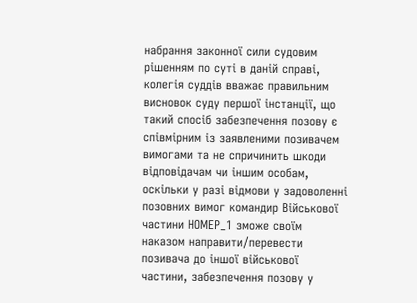набрання законної сили судовим рішенням по суті в даній справі, колегія суддів вважає правильним висновок суду першої інстанції, що такий спосіб забезпечення позову є співмірним із заявленими позивачем вимогами та не спричинить шкоди відповідачам чи іншим особам, оскільки у разі відмови у задоволенні позовних вимог командир Військової частини НОМЕР_1 зможе своїм наказом направити/перевести позивача до іншої військової частини, забезпечення позову у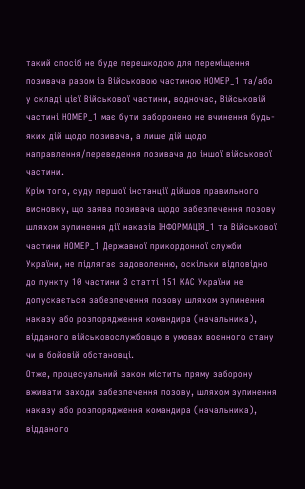такий спосіб не буде перешкодою для переміщення позивача разом із Військовою частиною НОМЕР_1 та/або у складі цієї Військової частини, водночас, Військовій частині НОМЕР_1 має бути заборонено не вчинення будь-яких дій щодо позивача, а лише дій щодо направлення/переведення позивача до іншої військової частини.
Крім того, суду першої інстанції дійшов правильного висновку, що заява позивача щодо забезпечення позову шляхом зупинення дії наказів ІНФОРМАЦІЯ_1 та Військової частини НОМЕР_1 Державної прикордонної служби України, не підлягає задоволенню, оскільки відповідно до пункту 10 частини 3 статті 151 КАС України не допускається забезпечення позову шляхом зупинення наказу або розпорядження командира (начальника), відданого військовослужбовцю в умовах воєнного стану чи в бойовій обстановці.
Отже, процесуальний закон містить пряму заборону вживати заходи забезпечення позову, шляхом зупинення наказу або розпорядження командира (начальника), відданого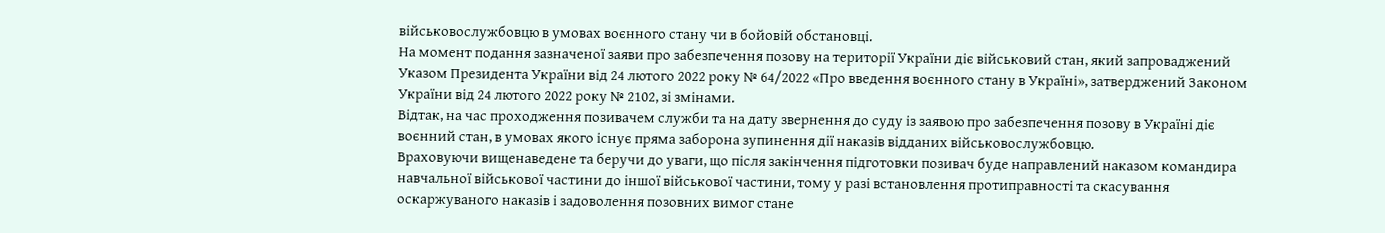військовослужбовцю в умовах воєнного стану чи в бойовій обстановці.
На момент подання зазначеної заяви про забезпечення позову на території України діє військовий стан, який запроваджений Указом Президента України від 24 лютого 2022 року № 64/2022 «Про введення воєнного стану в Україні», затверджений Законом України від 24 лютого 2022 року № 2102, зі змінами.
Відтак, на час проходження позивачем служби та на дату звернення до суду із заявою про забезпечення позову в Україні діє воєнний стан, в умовах якого існує пряма заборона зупинення дії наказів відданих військовослужбовцю.
Враховуючи вищенаведене та беручи до уваги, що після закінчення підготовки позивач буде направлений наказом командира навчальної військової частини до іншої військової частини, тому у разі встановлення протиправності та скасування оскаржуваного наказів і задоволення позовних вимог стане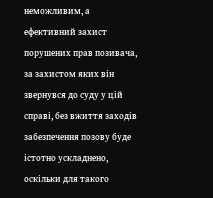неможливим, а ефективний захист порушених прав позивача, за захистом яких він звернувся до суду у цій справі, без вжиття заходів забезпечення позову буде істотно ускладнено, оскільки для такого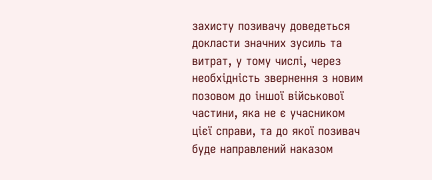захисту позивачу доведеться докласти значних зусиль та витрат, у тому числі, через необхідність звернення з новим позовом до іншої військової частини, яка не є учасником цієї справи, та до якої позивач буде направлений наказом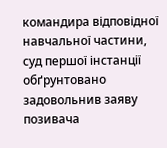командира відповідної навчальної частини, суд першої інстанції обґрунтовано задовольнив заяву позивача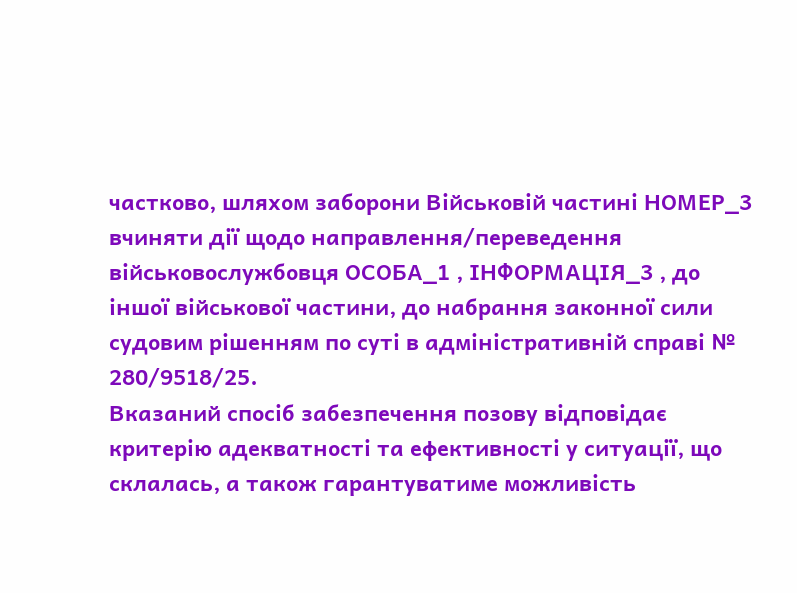частково, шляхом заборони Військовій частині НОМЕР_3 вчиняти дії щодо направлення/переведення військовослужбовця ОСОБА_1 , ІНФОРМАЦІЯ_3 , до іншої військової частини, до набрання законної сили судовим рішенням по суті в адміністративній справі № 280/9518/25.
Вказаний спосіб забезпечення позову відповідає критерію адекватності та ефективності у ситуації, що склалась, а також гарантуватиме можливість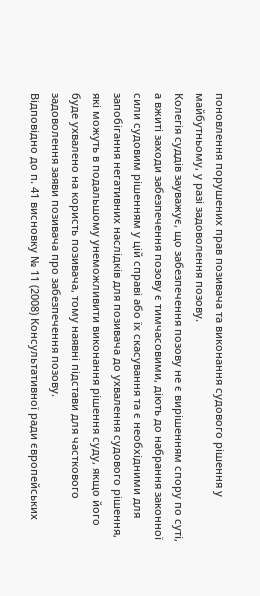поновлення порушених прав позивача та виконання судового рішення у майбутньому, у разі задоволення позову.
Колегія суддів зауважує, що забезпечення позову не є вирішенням спору по суті, а вжиті заходи забезпечення позову є тимчасовими, діють до набрання законної сили судовим рішенням у цій справі або їх скасування та є необхідними для запобігання негативних наслідків для позивача до ухвалення судового рішення, які можуть в подальшому унеможливити виконання рішення суду, якщо його буде ухвалено на користь позивача, тому наявні підстави для часткового задоволення заяви позивача про забезпечення позову.
Відповідно до п. 41 висновку № 11 (2008) Консультативної ради європейських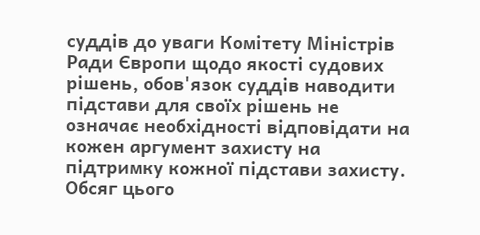суддів до уваги Комітету Міністрів Ради Європи щодо якості судових рішень, обов'язок суддів наводити підстави для своїх рішень не означає необхідності відповідати на кожен аргумент захисту на підтримку кожної підстави захисту. Обсяг цього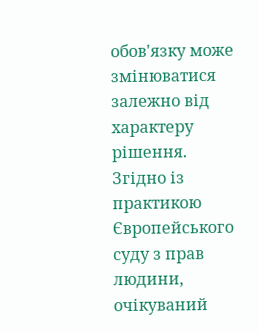обов'язку може змінюватися залежно від характеру рішення.
Згідно із практикою Європейського суду з прав людини, очікуваний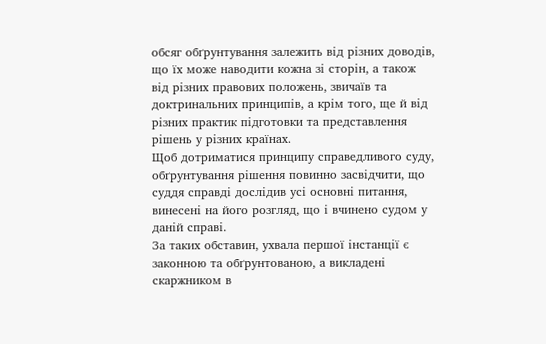обсяг обґрунтування залежить від різних доводів, що їх може наводити кожна зі сторін, а також від різних правових положень, звичаїв та доктринальних принципів, а крім того, ще й від різних практик підготовки та представлення рішень у різних країнах.
Щоб дотриматися принципу справедливого суду, обґрунтування рішення повинно засвідчити, що суддя справді дослідив усі основні питання, винесені на його розгляд, що і вчинено судом у даній справі.
За таких обставин, ухвала першої інстанції є законною та обґрунтованою, а викладені скаржником в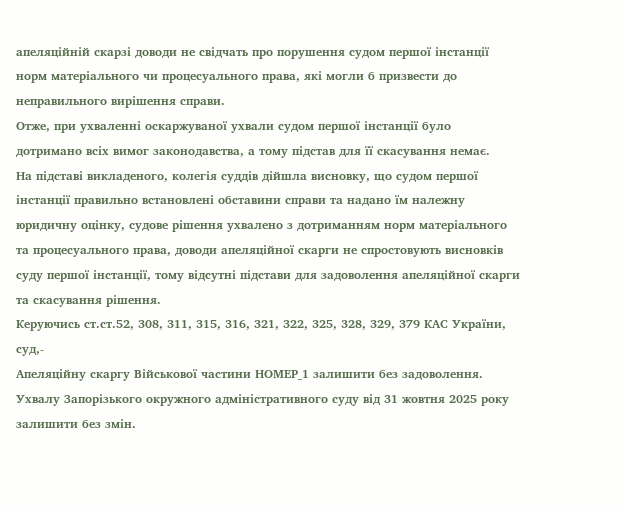апеляційній скарзі доводи не свідчать про порушення судом першої інстанції норм матеріального чи процесуального права, які могли б призвести до неправильного вирішення справи.
Отже, при ухваленні оскаржуваної ухвали судом першої інстанції було дотримано всіх вимог законодавства, а тому підстав для її скасування немає.
На підставі викладеного, колегія суддів дійшла висновку, що судом першої інстанції правильно встановлені обставини справи та надано їм належну юридичну оцінку, судове рішення ухвалено з дотриманням норм матеріального та процесуального права, доводи апеляційної скарги не спростовують висновків суду першої інстанції, тому відсутні підстави для задоволення апеляційної скарги та скасування рішення.
Керуючись ст.ст.52, 308, 311, 315, 316, 321, 322, 325, 328, 329, 379 КАС України, суд,-
Апеляційну скаргу Військової частини НОМЕР_1 залишити без задоволення.
Ухвалу Запорізького окружного адміністративного суду від 31 жовтня 2025 року залишити без змін.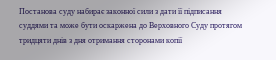Постанова суду набирає законної сили з дати її підписання суддями та може бути оскаржена до Верховного Суду протягом тридцяти днів з дня отримання сторонами копії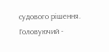судового рішення.
Головуючий -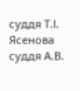суддя Т.І. Ясенова
суддя А.В.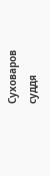Суховаров
суддя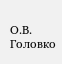О.В. Головко